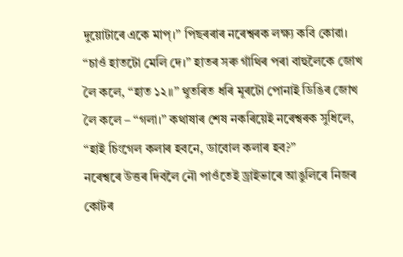দুয়োটাৰে একে মাপ্।” পিছৰৰাৰ নৰেশ্বৰক লক্ষ্য কবি কোৱা।
“চাওঁ হাতটো মেলি দে।” হাতৰ সৰু গাঁথিৰ পৰা বাহুলৈকে জোখ লৈ কলে, “হাত ১২॥” থুতৰিত ধৰি মূৰটো পোনাই ডিঙিৰ জোখ লৈ কলে – “গলা।” কথাষাৰ শেষ নকৰিয়েই নৰেশ্বৰক সুধিলে, “হাই চিংগেল কলাৰ হবনে, ডাবোল কলাৰ হব?”
নৰেশ্বৰে উত্তৰ দিবলৈ নৌ পাওঁতেই ড্ৰাইভাৰে আঙুলিৰে নিজৰ কোটৰ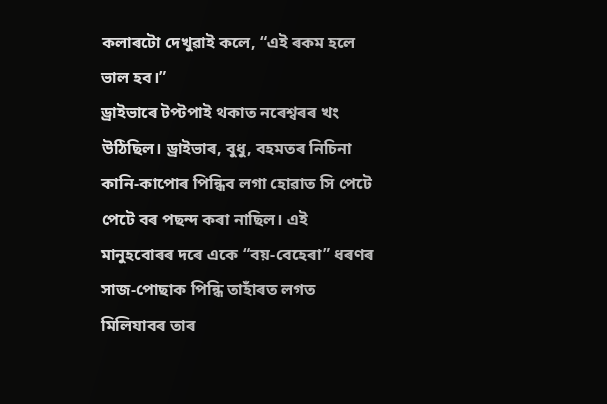কলাৰটো দেখুৱাই কলে, “এই ৰকম হলে ভাল হব।”
ড্ৰাইভাৰে টপ্টপাই থকাত নৰেশ্বৰৰ খং উঠিছিল। ড্ৰাইভাৰ, বুধু, বহমতৰ নিচিনা কানি-কাপোৰ পিন্ধিব লগা হোৱাত সি পেটে পেটে বৰ পছন্দ কৰা নাছিল। এই মানুহবোৰৰ দৰে একে “বয়-বেহেৰা” ধৰণৰ সাজ-পোছাক পিন্ধি তাহাঁৰত লগত মিলিযাবৰ তাৰ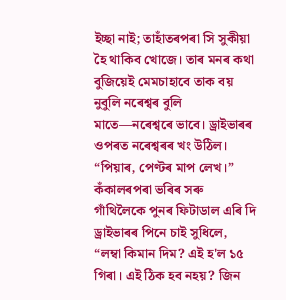ইচ্ছা নাই; তাহাঁতৰপৰা সি সুকীয়া হৈ থাকিব খোজে। তাৰ মনৰ কথা বুজিয়েই মেমচাহাবে তাক বয় নুবুলি নৰেশ্বৰ বুলি মাতে—নৰেশ্বৰে ভাবে। ড্ৰাইভাৰৰ ওপৰত নৰেশ্বৰৰ খং উঠিল।
“পিয়াৰ, পেণ্টৰ মাপ লেখ।” কঁকালৰপৰা ভৰিৰ সৰু গাঁথিলৈকে পুনৰ ফিটাডাল এৰি দি ড্ৰাইভাৰৰ পিনে চাই সুধিলে, “লম্বা কিমান দিম? এই হ'ল ১৫ গিৰা। এই ঠিক হব নহয়? জিন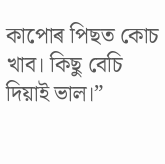কাপোৰ পিছত কোচ খাব। কিছু বেচি দিয়াই ভাল।”